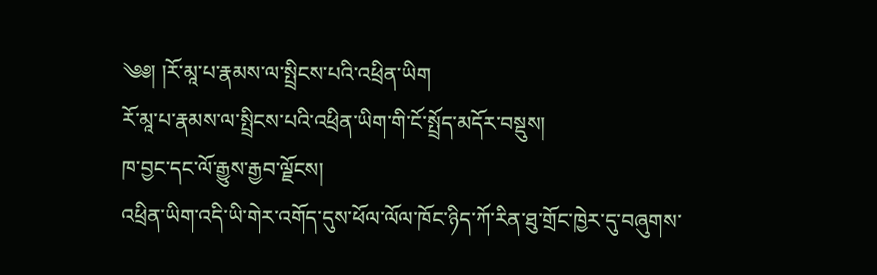༄༅། །རོ་མཱ་པ་རྣམས་ལ་སྤྲིངས་པའི་འཕྲིན་ཡིག
རོ་མཱ་པ་རྣམས་ལ་སྤྲིངས་པའི་འཕྲིན་ཡིག་གི་ངོ་སྤྲོད་མདོར་བསྡུས།
ཁ་བྱང་དང་ལོ་རྒྱུས་རྒྱབ་ལྗོངས།
འཕྲིན་ཡིག་འདི་ཡི་གེར་འགོད་དུས་ཕོལ་ལོལ་ཁོང་ཉིད་ཀོ་རིན་ཐུ་གྲོང་ཁྱེར་དུ་བཞུགས་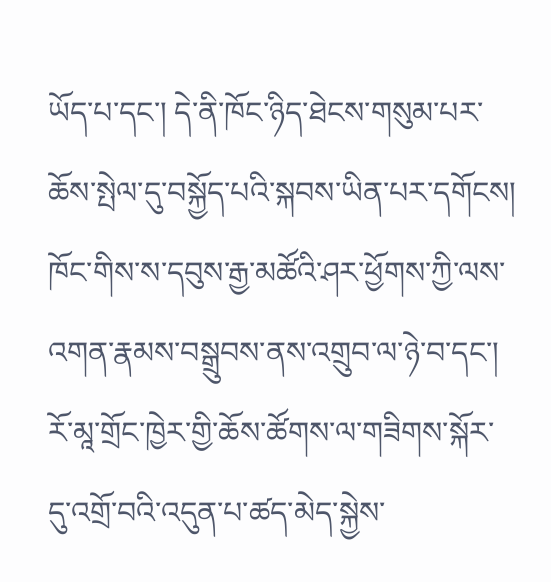ཡོད་པ་དང་། དེ་ནི་ཁོང་ཉིད་ཐེངས་གསུམ་པར་ཆོས་སྤེལ་དུ་བསྐྱོད་པའི་སྐབས་ཡིན་པར་དགོངས། ཁོང་གིས་ས་དབུས་རྒྱ་མཚོའི་ཤར་ཕྱོགས་ཀྱི་ལས་འགན་རྣམས་བསྒྲུབས་ནས་འགྲུབ་ལ་ཉེ་བ་དང་། རོ་མཱ་གྲོང་ཁྱེར་གྱི་ཆོས་ཚོགས་ལ་གཟིགས་སྐོར་དུ་འགྲོ་བའི་འདུན་པ་ཚད་མེད་སྐྱེས་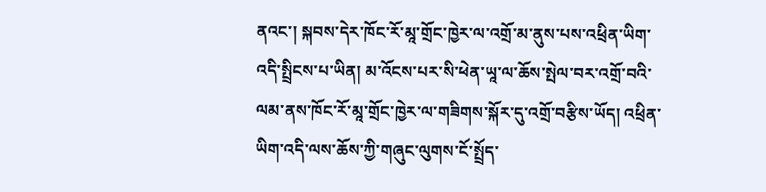ནའང་། སྐབས་དེར་ཁོང་རོ་མཱ་གྲོང་ཁྱེར་ལ་འགྲོ་མ་ནུས་པས་འཕྲིན་ཡིག་འདི་སྤྲིངས་པ་ཡིན། མ་འོངས་པར་སི་ཕེན་ཡཱ་ལ་ཆོས་སྤེལ་བར་འགྲོ་བའི་ལམ་ནས་ཁོང་རོ་མཱ་གྲོང་ཁྱེར་ལ་གཟིགས་སྐོར་དུ་འགྲོ་བརྩིས་ཡོད། འཕྲིན་ཡིག་འདི་ལས་ཆོས་ཀྱི་གཞུང་ལུགས་ངོ་སྤྲོད་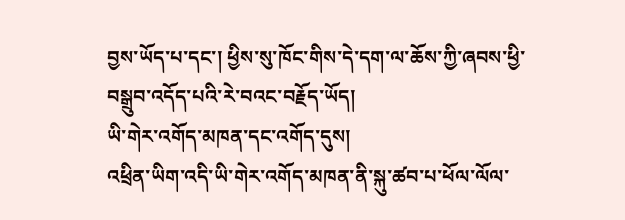བྱས་ཡོད་པ་དང་། ཕྱིས་སུ་ཁོང་གིས་དེ་དག་ལ་ཆོས་ཀྱི་ཞབས་ཕྱི་བསྒྲུབ་འདོད་པའི་རེ་བའང་བརྗོད་ཡོད།
ཡི་གེར་འགོད་མཁན་དང་འགོད་དུས།
འཕྲིན་ཡིག་འདི་ཡི་གེར་འགོད་མཁན་ནི་སྐུ་ཚབ་པ་ཕོལ་ལོལ་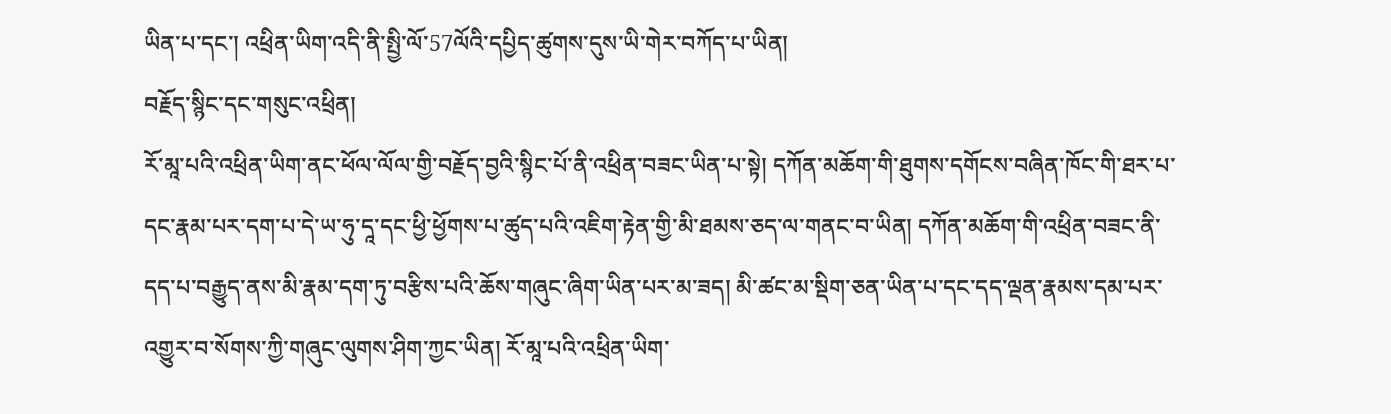ཡིན་པ་དང་། འཕྲིན་ཡིག་འདི་ནི་སྤྱི་ལོ་57ལོའི་དཔྱིད་ཚུགས་དུས་ཡི་གེར་བཀོད་པ་ཡིན།
བརྗོད་སྙིང་དང་གསུང་འཕྲིན།
རོ་མཱ་པའི་འཕྲིན་ཡིག་ནང་ཕོལ་ལོལ་གྱི་བརྗོད་བྱའི་སྙིང་པོ་ནི་འཕྲིན་བཟང་ཡིན་པ་སྟེ། དཀོན་མཆོག་གི་ཐུགས་དགོངས་བཞིན་ཁོང་གི་ཐར་པ་དང་རྣམ་པར་དག་པ་དེ་ཡ་ཧུ་དཱ་དང་ཕྱི་ཕྱོགས་པ་ཚུད་པའི་འཇིག་རྟེན་གྱི་མི་ཐམས་ཅད་ལ་གནང་བ་ཡིན། དཀོན་མཆོག་གི་འཕྲིན་བཟང་ནི་དད་པ་བརྒྱུད་ནས་མི་རྣམ་དག་ཏུ་བརྩིས་པའི་ཆོས་གཞུང་ཞིག་ཡིན་པར་མ་ཟད། མི་ཚང་མ་སྡིག་ཅན་ཡིན་པ་དང་དད་ལྡན་རྣམས་དམ་པར་འགྱུར་བ་སོགས་ཀྱི་གཞུང་ལུགས་ཤིག་ཀྱང་ཡིན། རོ་མཱ་པའི་འཕྲིན་ཡིག་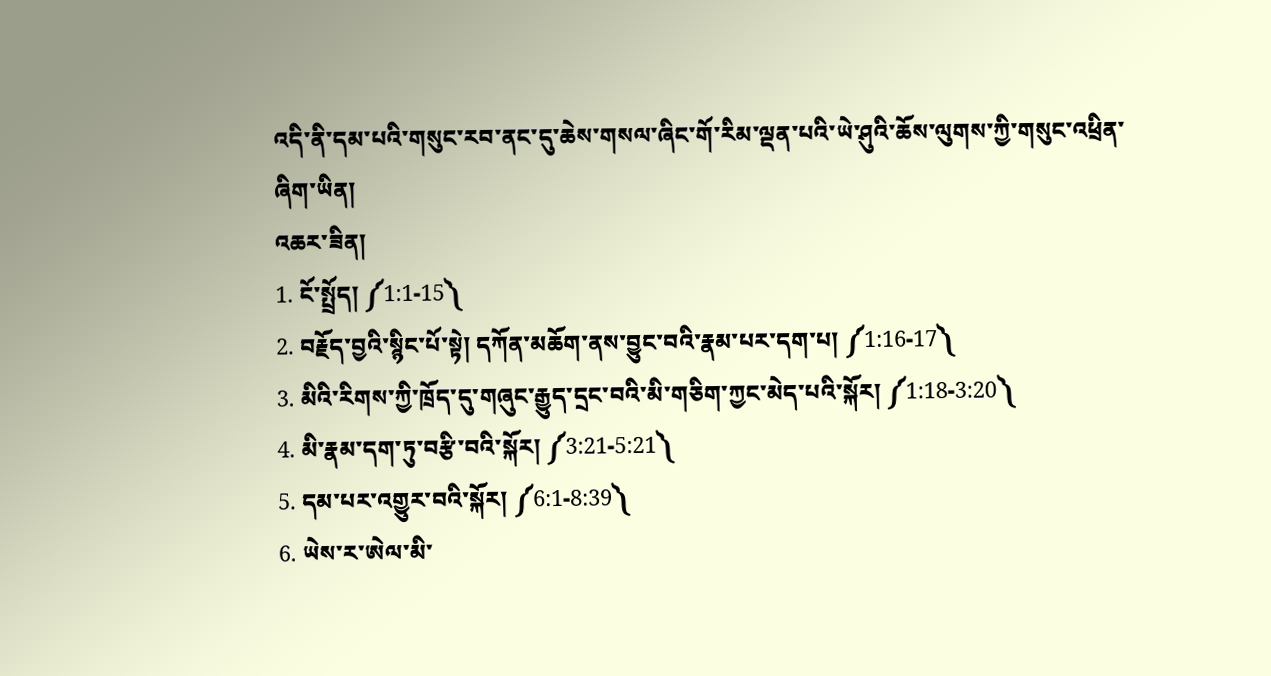འདི་ནི་དམ་པའི་གསུང་རབ་ནང་དུ་ཆེས་གསལ་ཞིང་གོ་རིམ་ལྡན་པའི་ཡེ་ཤུའི་ཆོས་ལུགས་ཀྱི་གསུང་འཕྲིན་ཞིག་ཡིན།
འཆར་ཟིན།
1. ངོ་སྤྲོད། ༼1:1-15༽
2. བརྗོད་བྱའི་སྙིང་པོ་སྟེ། དཀོན་མཆོག་ནས་བྱུང་བའི་རྣམ་པར་དག་པ། ༼1:16-17༽
3. མིའི་རིགས་ཀྱི་ཁྲོད་དུ་གཞུང་རྒྱུད་དྲང་བའི་མི་གཅིག་ཀྱང་མེད་པའི་སྐོར། ༼1:18-3:20༽
4. མི་རྣམ་དག་ཏུ་བརྩི་བའི་སྐོར། ༼3:21-5:21༽
5. དམ་པར་འགྱུར་བའི་སྐོར། ༼6:1-8:39༽
6. ཡེས་ར་ཨེལ་མི་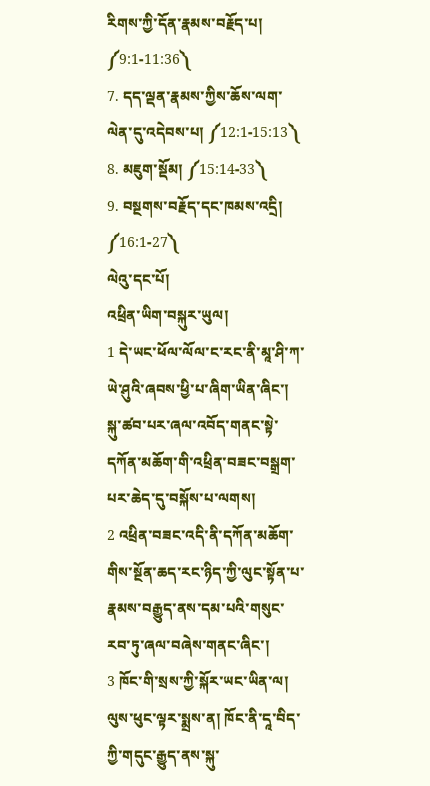རིགས་ཀྱི་དོན་རྣམས་བརྗོད་པ། ༼9:1-11:36༽
7. དད་ལྡན་རྣམས་ཀྱིས་ཆོས་ལག་ལེན་དུ་འདེབས་པ། ༼12:1-15:13༽
8. མཇུག་སྡོམ། ༼15:14-33༽
9. བསྔགས་བརྗོད་དང་ཁམས་འདྲི། ༼16:1-27༽
ལེའུ་དང་པོ།
འཕྲིན་ཡིག་བསྐུར་ཡུལ།
1 དེ་ཡང་ཕོལ་ལོལ་ང་རང་ནི་མཱ་ཤི་ཀ་ཡེ་ཤུའི་ཞབས་ཕྱི་པ་ཞིག་ཡིན་ཞིང་། སྐུ་ཚབ་པར་ཞལ་འབོད་གནང་སྟེ་དཀོན་མཆོག་གི་འཕྲིན་བཟང་བསྒྲག་པར་ཆེད་དུ་བསྐོས་པ་ལགས།
2 འཕྲིན་བཟང་འདི་ནི་དཀོན་མཆོག་གིས་སྔོན་ཆད་རང་ཉིད་ཀྱི་ལུང་སྟོན་པ་རྣམས་བརྒྱུད་ནས་དམ་པའི་གསུང་རབ་ཏུ་ཞལ་བཞེས་གནང་ཞིང་།
3 ཁོང་གི་སྲས་ཀྱི་སྐོར་ཡང་ཡིན་ལ། ལུས་ཕུང་ལྟར་སྨྲས་ན། ཁོང་ནི་དཱ་བིད་ཀྱི་གདུང་རྒྱུད་ནས་སྐུ་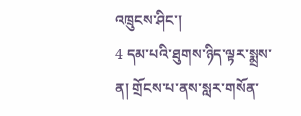འཁྲུངས་ཤིང་།
4 དམ་པའི་ཐུགས་ཉིད་ལྟར་སྨྲས་ན། གྲོངས་པ་ནས་སླར་གསོན་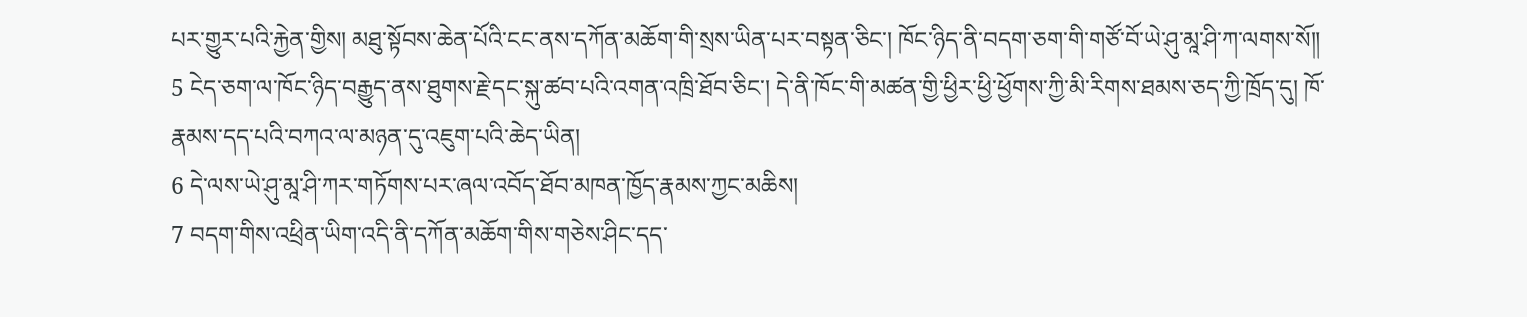པར་གྱུར་པའི་རྐྱེན་གྱིས། མཐུ་སྟོབས་ཆེན་པོའི་ངང་ནས་དཀོན་མཆོག་གི་སྲས་ཡིན་པར་བསྟན་ཅིང་། ཁོང་ཉིད་ནི་བདག་ཅག་གི་གཙོ་བོ་ཡེ་ཤུ་མཱ་ཤི་ཀ་ལགས་སོ༎
5 ངེད་ཅག་ལ་ཁོང་ཉིད་བརྒྱུད་ནས་ཐུགས་རྗེ་དང་སྐུ་ཚབ་པའི་འགན་འཁྲི་ཐོབ་ཅིང་། དེ་ནི་ཁོང་གི་མཚན་གྱི་ཕྱིར་ཕྱི་ཕྱོགས་ཀྱི་མི་རིགས་ཐམས་ཅད་ཀྱི་ཁྲོད་དུ། ཁོ་རྣམས་དད་པའི་བཀའ་ལ་མཉན་དུ་འཇུག་པའི་ཆེད་ཡིན།
6 དེ་ལས་ཡེ་ཤུ་མཱ་ཤི་ཀར་གཏོགས་པར་ཞལ་འབོད་ཐོབ་མཁན་ཁྱོད་རྣམས་ཀྱང་མཆིས།
7 བདག་གིས་འཕྲིན་ཡིག་འདི་ནི་དཀོན་མཆོག་གིས་གཅེས་ཤིང་དད་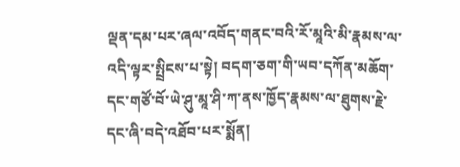ལྡན་དམ་པར་ཞལ་འབོད་གནང་བའི་རོ་མཱའི་མི་རྣམས་ལ་འདི་ལྟར་སྤྲིངས་པ་སྟེ། བདག་ཅག་གི་ཡབ་དཀོན་མཆོག་དང་གཙོ་བོ་ཡེ་ཤུ་མཱ་ཤི་ཀ་ནས་ཁྱོད་རྣམས་ལ་ཐུགས་རྗེ་དང་ཞི་བདེ་འཐོབ་པར་སྨོན།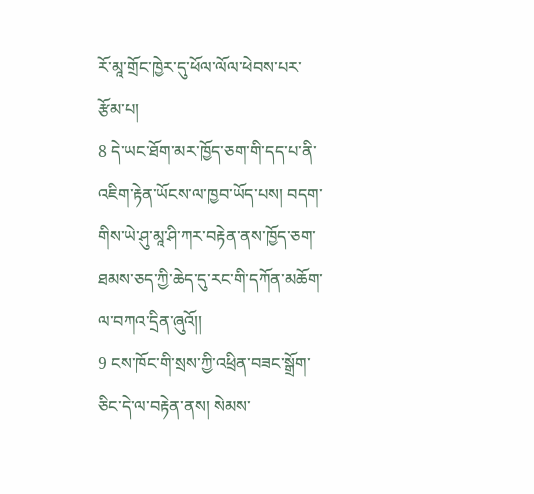རོ་མཱ་གྲོང་ཁྱེར་དུ་ཕོལ་ལོལ་ཕེབས་པར་རྩོམ་པ།
8 དེ་ཡང་ཐོག་མར་ཁྱོད་ཅག་གི་དད་པ་ནི་འཇིག་རྟེན་ཡོངས་ལ་ཁྱབ་ཡོད་པས། བདག་གིས་ཡེ་ཤུ་མཱ་ཤི་ཀར་བརྟེན་ནས་ཁྱོད་ཅག་ཐམས་ཅད་ཀྱི་ཆེད་དུ་རང་གི་དཀོན་མཆོག་ལ་བཀའ་དྲིན་ཞུའོ།།
9 ངས་ཁོང་གི་སྲས་ཀྱི་འཕྲིན་བཟང་སྒྲོག་ཅིང་དེ་ལ་བརྟེན་ནས། སེམས་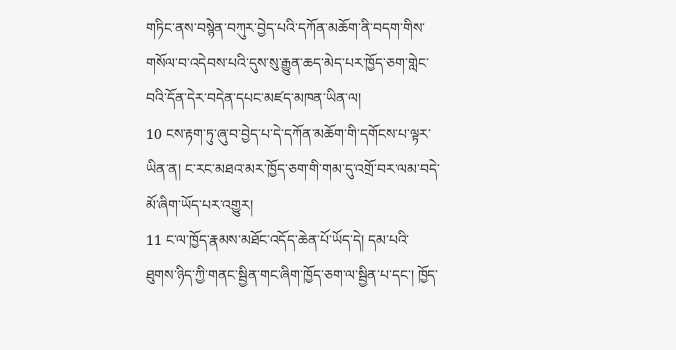གཏིང་ནས་བསྙེན་བཀུར་བྱེད་པའི་དཀོན་མཆོག་ནི་བདག་གིས་གསོལ་བ་འདེབས་པའི་དུས་སུ་རྒྱུན་ཆད་མེད་པར་ཁྱོད་ཅག་གླེང་བའི་དོན་དེར་བདེན་དཔང་མཛད་མཁན་ཡིན་ལ།
10 ངས་རྟག་ཏུ་ཞུ་བ་བྱེད་པ་དེ་དཀོན་མཆོག་གི་དགོངས་པ་ལྟར་ཡིན་ན། ང་རང་མཐའ་མར་ཁྱོད་ཅག་གི་གམ་དུ་འགྲོ་བར་ལམ་བདེ་མོ་ཞིག་ཡོད་པར་འགྱུར།
11 ང་ལ་ཁྱོད་རྣམས་མཐོང་འདོད་ཆེན་པོ་ཡོད་དེ། དམ་པའི་ཐུགས་ཉིད་ཀྱི་གནང་སྦྱིན་གང་ཞིག་ཁྱོད་ཅག་ལ་སྦྱིན་པ་དང་། ཁྱོད་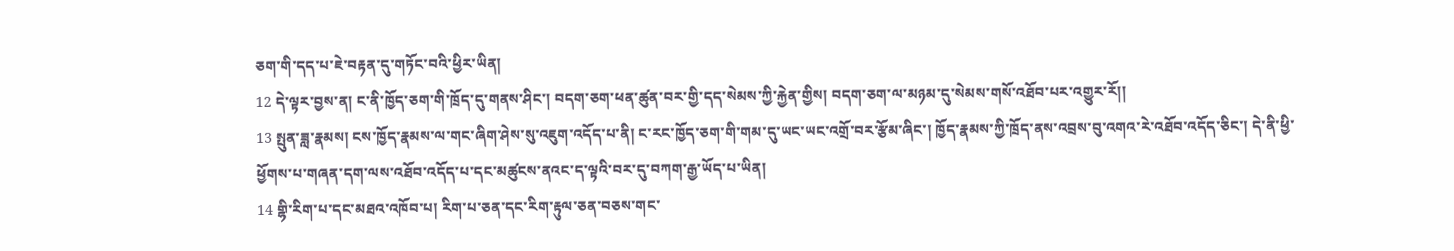ཅག་གི་དད་པ་ཇེ་བརྟན་དུ་གཏོང་བའི་ཕྱིར་ཡིན།
12 དེ་ལྟར་བྱས་ན། ང་ནི་ཁྱོད་ཅག་གི་ཁྲོད་དུ་གནས་ཤིང་། བདག་ཅག་ཕན་ཚུན་བར་གྱི་དད་སེམས་ཀྱི་རྐྱེན་གྱིས། བདག་ཅག་ལ་མཉམ་དུ་སེམས་གསོ་འཐོབ་པར་འགྱུར་རོ།།
13 སྤུན་ཟླ་རྣམས། ངས་ཁྱོད་རྣམས་ལ་གང་ཞིག་ཤེས་སུ་འཇུག་འདོད་པ་ནི། ང་རང་ཁྱོད་ཅག་གི་གམ་དུ་ཡང་ཡང་འགྲོ་བར་རྩོམ་ཞིང་། ཁྱོད་རྣམས་ཀྱི་ཁྲོད་ནས་འབྲས་བུ་འགའ་རེ་འཐོབ་འདོད་ཅིང་། དེ་ནི་ཕྱི་ཕྱོགས་པ་གཞན་དག་ལས་འཐོབ་འདོད་པ་དང་མཚུངས་ནའང་ད་ལྟའི་བར་དུ་བཀག་རྒྱ་ཡོད་པ་ཡིན།
14 གྷི་རིག་པ་དང་མཐའ་འཁོབ་པ། རིག་པ་ཅན་དང་རིག་རྟུལ་ཅན་བཅས་གང་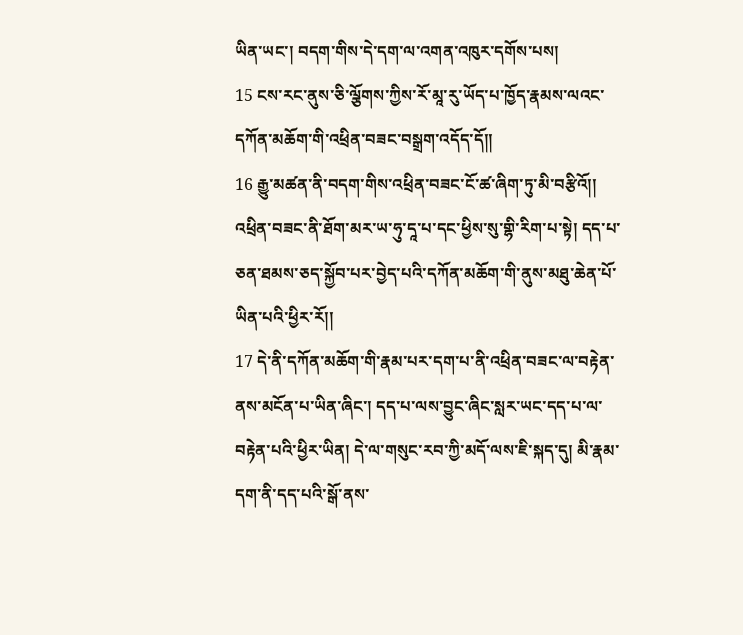ཡིན་ཡང་། བདག་གིས་དེ་དག་ལ་འགན་འཁུར་དགོས་པས།
15 ངས་རང་ནུས་ཅི་ལྕོགས་ཀྱིས་རོ་མཱ་རུ་ཡོད་པ་ཁྱོད་རྣམས་ལའང་དཀོན་མཆོག་གི་འཕྲིན་བཟང་བསྒྲག་འདོད་དོ༎
16 རྒྱུ་མཚན་ནི་བདག་གིས་འཕྲིན་བཟང་ངོ་ཚ་ཞིག་ཏུ་མི་བརྩིའོ།། འཕྲིན་བཟང་ནི་ཐོག་མར་ཡ་ཧུ་དཱ་པ་དང་ཕྱིས་སུ་གྷི་རིག་པ་སྟེ། དད་པ་ཅན་ཐམས་ཅད་སྐྱོབ་པར་བྱེད་པའི་དཀོན་མཆོག་གི་ནུས་མཐུ་ཆེན་པོ་ཡིན་པའི་ཕྱིར་རོ།།
17 དེ་ནི་དཀོན་མཆོག་གི་རྣམ་པར་དག་པ་ནི་འཕྲིན་བཟང་ལ་བརྟེན་ནས་མངོན་པ་ཡིན་ཞིང་། དད་པ་ལས་བྱུང་ཞིང་སླར་ཡང་དད་པ་ལ་བརྟེན་པའི་ཕྱིར་ཡིན། དེ་ལ་གསུང་རབ་ཀྱི་མདོ་ལས་ཇི་སྐད་དུ། མི་རྣམ་དག་ནི་དད་པའི་སྒོ་ནས་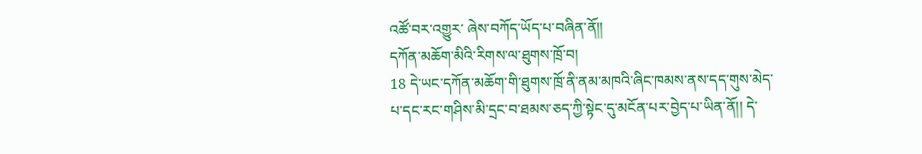འཚོ་བར་འགྱུར་ ཞེས་བཀོད་ཡོད་པ་བཞིན་ནོ།།
དཀོན་མཆོག་མིའི་རིགས་ལ་ཐུགས་ཁྲོ་བ།
18 དེ་ཡང་དཀོན་མཆོག་གི་ཐུགས་ཁྲོ་ནི་ནམ་མཁའི་ཞིང་ཁམས་ནས་དད་གུས་མེད་པ་དང་རང་གཤིས་མི་དྲང་བ་ཐམས་ཅད་ཀྱི་སྟེང་དུ་མངོན་པར་བྱེད་པ་ཡིན་ནོ།། དེ་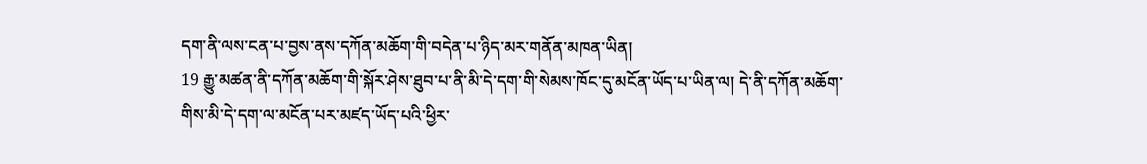དག་ནི་ལས་ངན་པ་བྱས་ནས་དཀོན་མཆོག་གི་བདེན་པ་ཉིད་མར་གནོན་མཁན་ཡིན།
19 རྒྱུ་མཚན་ནི་དཀོན་མཆོག་གི་སྐོར་ཤེས་ཐུབ་པ་ནི་མི་དེ་དག་གི་སེམས་ཁོང་དུ་མངོན་ཡོད་པ་ཡིན་ལ། དེ་ནི་དཀོན་མཆོག་གིས་མི་དེ་དག་ལ་མངོན་པར་མཛད་ཡོད་པའི་ཕྱིར་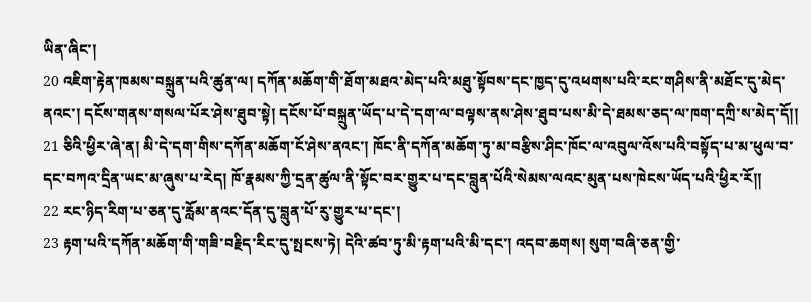ཡིན་ཞིང་།
20 འཇིག་རྟེན་ཁམས་བསྐྲུན་པའི་ཚུན་ལ། དཀོན་མཆོག་གི་ཐོག་མཐའ་མེད་པའི་མཐུ་སྟོབས་དང་ཁྱད་དུ་འཕགས་པའི་རང་གཤིས་ནི་མཐོང་དུ་མེད་ནའང་། དངོས་གནས་གསལ་པོར་ཤེས་ཐུབ་སྟེ། དངོས་པོ་བསྐྲུན་ཡོད་པ་དེ་དག་ལ་བལྟས་ནས་ཤེས་ཐུབ་པས་མི་དེ་ཐམས་ཅད་ལ་ཁག་དཀྲི་ས་མེད་དོ།།
21 ཅིའི་ཕྱིར་ཞེ་ན། མི་དེ་དག་གིས་དཀོན་མཆོག་ངོ་ཤེས་ནའང་། ཁོང་ནི་དཀོན་མཆོག་ཏུ་མ་བརྩིས་ཤིང་ཁོང་ལ་འབུལ་འོས་པའི་བསྟོད་པ་མ་ཕུལ་བ་དང་བཀའ་དྲིན་ཡང་མ་ཞུས་པ་རེད། ཁོ་རྣམས་ཀྱི་དྲན་ཚུལ་ནི་སྟོང་བར་གྱུར་པ་དང་བླུན་པོའི་སེམས་ལའང་མུན་པས་ཁེངས་ཡོད་པའི་ཕྱིར་རོ།།
22 རང་ཉིད་རིག་པ་ཅན་དུ་རློམ་ནའང་དོན་དུ་བླུན་པོ་རུ་གྱུར་པ་དང་།
23 རྟག་པའི་དཀོན་མཆོག་གི་གཟི་བརྗིད་རིང་དུ་སྤངས་ཏེ། དེའི་ཚབ་ཏུ་མི་རྟག་པའི་མི་དང་། འདབ་ཆགས། སུག་བཞི་ཅན་གྱི་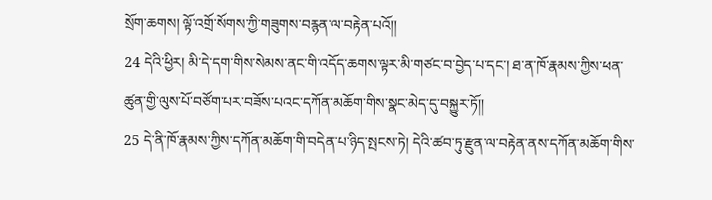སྲོག་ཆགས། ལྟོ་འགྲོ་སོགས་ཀྱི་གཟུགས་བརྙན་ལ་བརྟེན་པའོ།།
24 དེའི་ཕྱིར། མི་དེ་དག་གིས་སེམས་ནང་གི་འདོད་ཆགས་ལྟར་མི་གཙང་བ་བྱེད་པ་དང་། ཐ་ན་ཁོ་རྣམས་ཀྱིས་ཕན་ཚུན་གྱི་ལུས་པོ་བཙོག་པར་བཟོས་པའང་དཀོན་མཆོག་གིས་སྣང་མེད་དུ་བསྐྱུར་ཏོ།།
25 དེ་ནི་ཁོ་རྣམས་ཀྱིས་དཀོན་མཆོག་གི་བདེན་པ་ཉིད་སྤངས་ཏེ། དེའི་ཚབ་ཏུ་རྫུན་ལ་བརྟེན་ནས་དཀོན་མཆོག་གིས་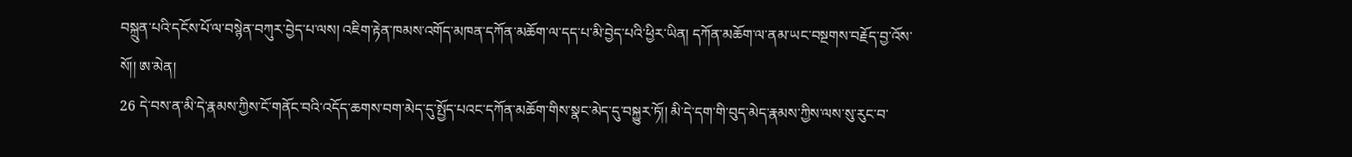བསྐྲུན་པའི་དངོས་པོ་ལ་བསྙེན་བཀུར་བྱེད་པ་ལས། འཇིག་རྟེན་ཁམས་འགོད་མཁན་དཀོན་མཆོག་ལ་དད་པ་མི་བྱེད་པའི་ཕྱིར་ཡིན། དཀོན་མཆོག་ལ་ནམ་ཡང་བསྔགས་བརྗོད་བྱ་འོས་སོ།། ཨ་མེན།
26 དེ་བས་ན་མི་དེ་རྣམས་ཀྱིས་ངོ་གནོང་བའི་འདོད་ཆགས་བག་མེད་དུ་སྤྱོད་པའང་དཀོན་མཆོག་གིས་སྣང་མེད་དུ་བསྐྱུར་ཏོ།། མི་དེ་དག་གི་བུད་མེད་རྣམས་ཀྱིས་ལས་སུ་རུང་བ་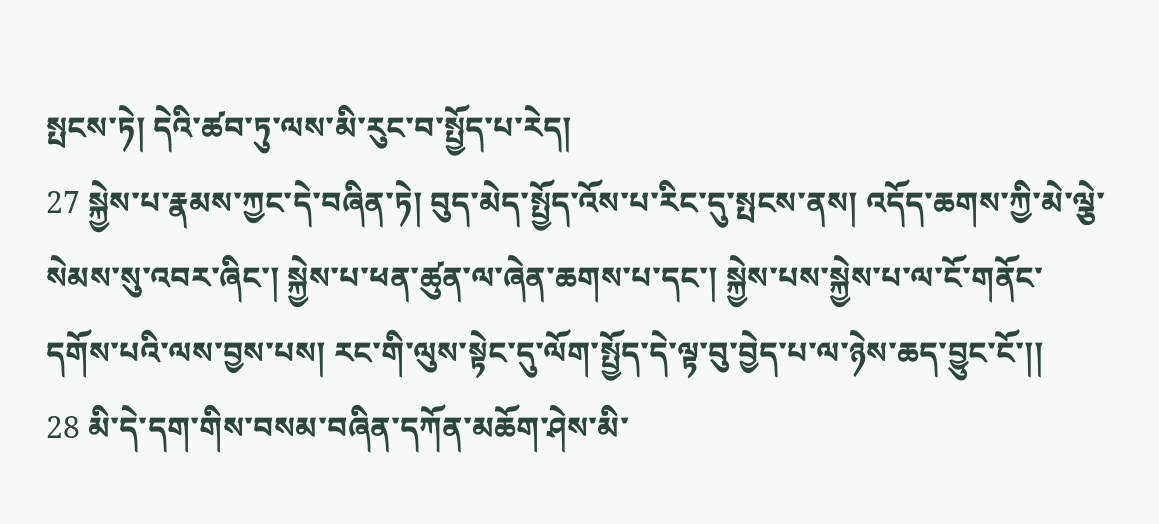སྤངས་ཏེ། དེའི་ཚབ་ཏུ་ལས་མི་རུང་བ་སྤྱོད་པ་རེད།
27 སྐྱེས་པ་རྣམས་ཀྱང་དེ་བཞིན་ཏེ། བུད་མེད་སྤྱོད་འོས་པ་རིང་དུ་སྤངས་ནས། འདོད་ཆགས་ཀྱི་མེ་ལྕེ་སེམས་སུ་འབར་ཞིང་། སྐྱེས་པ་ཕན་ཚུན་ལ་ཞེན་ཆགས་པ་དང་། སྐྱེས་པས་སྐྱེས་པ་ལ་ངོ་གནོང་དགོས་པའི་ལས་བྱས་པས། རང་གི་ལུས་སྟེང་དུ་ལོག་སྤྱོད་དེ་ལྟ་བུ་བྱེད་པ་ལ་ཉེས་ཆད་བྱུང་ངོ་།།
28 མི་དེ་དག་གིས་བསམ་བཞིན་དཀོན་མཆོག་ཤེས་མི་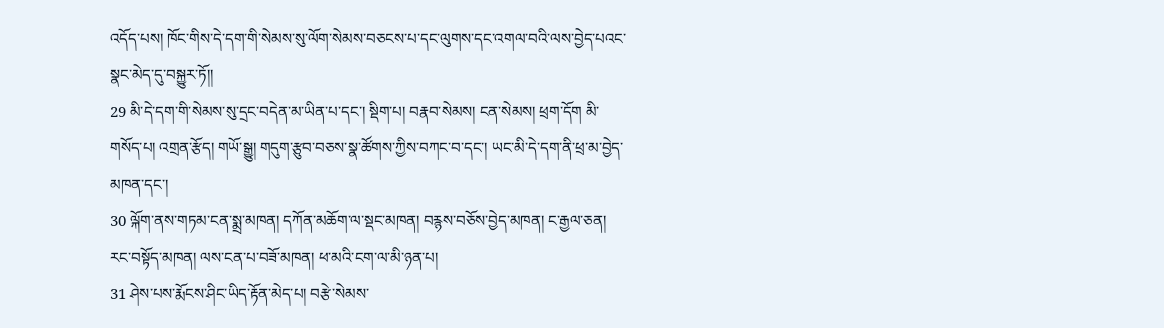འདོད་པས། ཁོང་གིས་དེ་དག་གི་སེམས་སུ་ལོག་སེམས་བཅངས་པ་དང་ལུགས་དང་འགལ་བའི་ལས་བྱེད་པའང་སྣང་མེད་དུ་བསྐྱུར་ཏོ།།
29 མི་དེ་དག་གི་སེམས་སུ་དྲང་བདེན་མ་ཡིན་པ་དང་། སྡིག་པ། བརྣབ་སེམས། ངན་སེམས། ཕྲག་དོག མི་གསོད་པ། འགྲན་རྩོད། གཡོ་སྒྱུ། གདུག་རྩུབ་བཅས་སྣ་ཚོགས་ཀྱིས་བཀང་བ་དང་། ཡང་མི་དེ་དག་ནི་ཕྲ་མ་བྱེད་མཁན་དང་།
30 ལྐོག་ནས་གཏམ་ངན་སྨྲ་མཁན། དཀོན་མཆོག་ལ་སྡང་མཁན། བརྙས་བཅོས་བྱེད་མཁན། ང་རྒྱལ་ཅན། རང་བསྟོད་མཁན། ལས་ངན་པ་བཟོ་མཁན། ཕ་མའི་ངག་ལ་མི་ཉན་པ།
31 ཤེས་པས་རྨོངས་ཤིང་ཡིད་རྟོན་མེད་པ། བརྩེ་སེམས་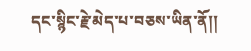དང་སྙིང་རྗེ་མེད་པ་བཅས་ཡིན་ནོ།།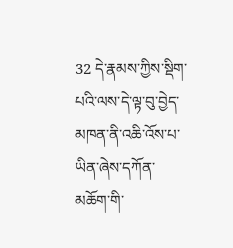32 དེ་རྣམས་ཀྱིས་སྡིག་པའི་ལས་དེ་ལྟ་བུ་བྱེད་མཁན་ནི་འཆི་འོས་པ་ཡིན་ཞེས་དཀོན་མཆོག་གི་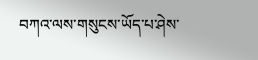བཀའ་ལས་གསུངས་ཡོད་པ་ཤེས་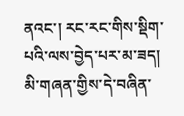ནའང་། རང་རང་གིས་སྡིག་པའི་ལས་བྱེད་པར་མ་ཟད། མི་གཞན་གྱིས་དེ་བཞིན་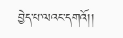བྱེད་པ་ལའང་དགའོ།།